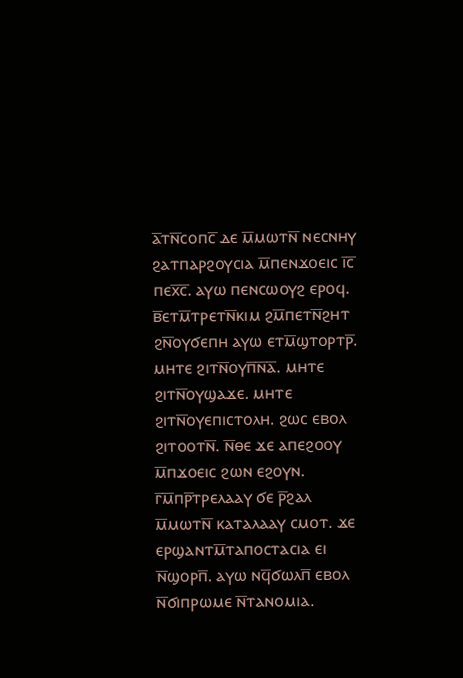ⲁ̅ⲧⲛ̅ⲥⲟⲡⲥ̅ ⲇⲉ ⲙ̅ⲙⲱⲧⲛ̅ ⲛⲉⲥⲛⲏⲩ ϩⲁⲧⲡⲁⲣϩⲟⲩⲥⲓⲁ ⲙ̅ⲡⲉⲛϫⲟⲉⲓⲥ ⲓ̅ⲥ̅ ⲡⲉⲭ̅ⲥ̅. ⲁⲩⲱ ⲡⲉⲛⲥⲱⲟⲩϩ ⲉⲣⲟϥ.
ⲃ̅ⲉⲧⲙ̅ⲧⲣⲉⲧⲛ̅ⲕⲓⲙ ϩⲙ̅ⲡⲉⲧⲛ̅ϩⲏⲧ ϩⲛ̅ⲟⲩϭⲉⲡⲏ ⲁⲩⲱ ⲉⲧⲙ̅ϣⲧⲟⲣⲧⲣ̅. ⲙⲏⲧⲉ ϩⲓⲧⲛ̅ⲟⲩⲡ̅ⲛ̅ⲁ̅. ⲙⲏⲧⲉ ϩⲓⲧⲛ̅ⲟⲩϣⲁϫⲉ. ⲙⲏⲧⲉ ϩⲓⲧⲛ̅ⲟⲩⲉⲡⲓⲥⲧⲟⲗⲏ. ϩⲱⲥ ⲉⲃⲟⲗ ϩⲓⲧⲟⲟⲧⲛ̅. ⲛ̅ⲑⲉ ϫⲉ ⲁⲡⲉϩⲟⲟⲩ ⲙ̅ⲡϫⲟⲉⲓⲥ ϩⲱⲛ ⲉϩⲟⲩⲛ.
ⲅ̅ⲙ̅ⲡⲣ̅ⲧⲣⲉⲗⲁⲁⲩ ϭⲉ ⲣ̅ϩⲁⲗ ⲙ̅ⲙⲱⲧⲛ̅ ⲕⲁⲧⲁⲗⲁⲁⲩ ⲥⲙⲟⲧ. ϫⲉ ⲉⲣϣⲁⲛⲧⲙ̅ⲧⲁⲡⲟⲥⲧⲁⲥⲓⲁ ⲉⲓ ⲛ̅ϣⲟⲣⲡ̅. ⲁⲩⲱ ⲛϥ̅ϭⲱⲗⲡ̅ ⲉⲃⲟⲗ ⲛ̅ϭⲓⲡⲣⲱⲙⲉ ⲛ̅ⲧⲁⲛⲟⲙⲓⲁ.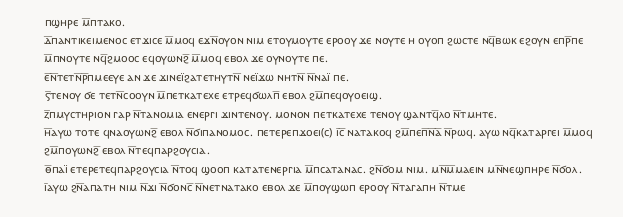ⲡϣⲏⲣⲉ ⲙ̅ⲡⲧⲁⲕⲟ.
ⲇ̅ⲡⲁⲛⲧⲓⲕⲉⲓⲙⲉⲛⲟⲥ ⲉⲧϫⲓⲥⲉ ⲙ̅ⲙⲟϥ ⲉϫⲛ̅ⲟⲩⲟⲛ ⲛⲓⲙ ⲉⲧⲟⲩⲙⲟⲩⲧⲉ ⲉⲣⲟⲟⲩ ϫⲉ ⲛⲟⲩⲧⲉ ⲏ ⲟⲩⲟⲡ ϩⲱⲥⲧⲉ ⲛϥ̅ⲃⲱⲕ ⲉϩⲟⲩⲛ ⲉⲡⲣ̅ⲡⲉ ⲙ̅ⲡⲛⲟⲩⲧⲉ ⲛϥ̅ϩⲙⲟⲟⲥ ⲉϥⲟⲩⲱⲛϩ̅ ⲙ̅ⲙⲟϥ ⲉⲃⲟⲗ ϫⲉ ⲟⲩⲛⲟⲩⲧⲉ ⲡⲉ.
ⲉ̅ⲛ̅ⲧⲉⲧⲛ̅ⲣ̅ⲡⲙⲉⲉⲩⲉ ⲁⲛ ϫⲉ ϫⲓⲛⲉⲓ̈ϩⲁⲧⲉⲧⲏⲩⲧⲛ̅ ⲛⲉⲓ̈ϫⲱ ⲛⲏⲧⲛ̅ ⲛ̅ⲛⲁⲓ̈ ⲡⲉ.
ⲋ̅ⲧⲉⲛⲟⲩ ϭⲉ ⲧⲉⲧⲛ̅ⲥⲟⲟⲩⲛ ⲙ̅ⲡⲉⲧⲕⲁⲧⲉⲭⲉ ⲉⲧⲣⲉϥϭⲱⲗⲡ̅ ⲉⲃⲟⲗ ϩⲙ̅ⲡⲉϥⲟⲩⲟⲉⲓϣ.
ⲍ̅ⲡⲙⲩⲥⲧⲏⲣⲓⲟⲛ ⲅⲁⲣ ⲛ̅ⲧⲁⲛⲟⲙⲓⲁ ⲉⲛⲉⲣⲅⲓ ϫⲓⲛⲧⲉⲛⲟⲩ. ⲙⲟⲛⲟⲛ ⲡⲉⲧⲕⲁⲧⲉⲭⲉ ⲧⲉⲛⲟⲩ ϣⲁⲛⲧϥ̅ⲗⲟ ⲛ̅ⲧⲙⲏⲧⲉ.
ⲏ̅ⲁⲩⲱ ⲧⲟⲧⲉ ϥⲛⲁⲟⲩⲱⲛϩ̅ ⲉⲃⲟⲗ ⲛ̅ϭⲓⲡⲁⲛⲟⲙⲟⲥ. ⲡⲉⲧⲉⲣⲉⲡϫⲟⲉⲓ(ⲥ) ⲓ̅ⲥ̅ ⲛⲁⲧⲁⲕⲟϥ ϩⲙ̅ⲡⲉⲡ̅ⲛ̅ⲁ̅ ⲛ̅ⲣⲱϥ. ⲁⲩⲱ ⲛϥ̅ⲕⲁⲧⲁⲣⲅⲉⲓ ⲙ̅ⲙⲟϥ ϩⲙ̅ⲡⲟⲩⲱⲛϩ̅ ⲉⲃⲟⲗ ⲛ̅ⲧⲉϥⲡⲁⲣϩⲟⲩⲥⲓⲁ.
ⲑ̅ⲡⲁⲓ̈ ⲉⲧⲉⲣⲉⲧⲉϥⲡⲁⲣϩⲟⲩⲥⲓⲁ ⲛ̅ⲧⲟϥ ϣⲟⲟⲡ ⲕⲁⲧⲁⲧⲉⲛⲉⲣⲅⲓⲁ ⲙ̅ⲡⲥⲁⲧⲁⲛⲁⲥ. ϩⲛ̅ϭⲟⲙ ⲛⲓⲙ. ⲙⲛ̅ⲙ̅ⲙⲁⲉⲓⲛ ⲙⲛ̅ⲛⲉϣⲡⲏⲣⲉ ⲛ̅ϭⲟⲗ.
ⲓ̅ⲁⲩⲱ ϩⲛ̅ⲁⲡⲁⲧⲏ ⲛⲓⲙ ⲛ̅ϫⲓ ⲛ̅ϭⲟⲛⲥ̅ ⲛ̅ⲛⲉⲧⲛⲁⲧⲁⲕⲟ ⲉⲃⲟⲗ ϫⲉ ⲙ̅ⲡⲟⲩϣⲱⲡ ⲉⲣⲟⲟⲩ ⲛ̅ⲧⲁⲅⲁⲡⲏ ⲛ̅ⲧⲙⲉ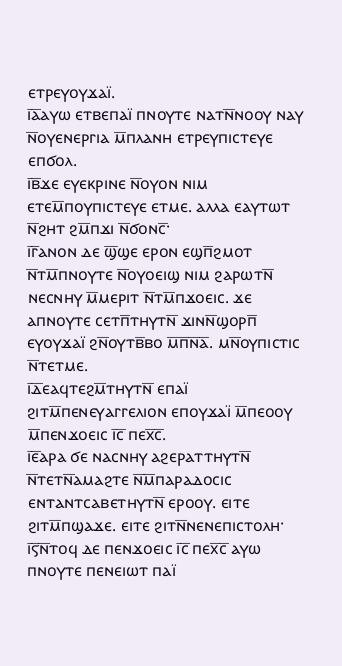ⲉⲧⲣⲉⲩⲟⲩϫⲁⲓ̈.
ⲓ̅ⲁ̅ⲁⲩⲱ ⲉⲧⲃⲉⲡⲁⲓ̈ ⲡⲛⲟⲩⲧⲉ ⲛⲁⲧⲛ̅ⲛⲟⲟⲩ ⲛⲁⲩ ⲛ̅ⲟⲩⲉⲛⲉⲣⲅⲓⲁ ⲙ̅ⲡⲗⲁⲛⲏ ⲉⲧⲣⲉⲩⲡⲓⲥⲧⲉⲩⲉ ⲉⲡϭⲟⲗ.
ⲓ̅ⲃ̅ϫⲉ ⲉⲩⲉⲕⲣⲓⲛⲉ ⲛ̅ⲟⲩⲟⲛ ⲛⲓⲙ ⲉⲧⲉⲙ̅ⲡⲟⲩⲡⲓⲥⲧⲉⲩⲉ ⲉⲧⲙⲉ. ⲁⲗⲗⲁ ⲉⲁⲩⲧⲱⲧ ⲛ̅ϩⲏⲧ ϩⲙ̅ⲡϫⲓ ⲛ̅ϭⲟⲛⲥ̅·
ⲓ̅ⲅ̅ⲁⲛⲟⲛ ⲇⲉ ϣ̅ϣⲉ ⲉⲣⲟⲛ ⲉϣⲡ̅ϩⲙⲟⲧ ⲛ̅ⲧⲙ̅ⲡⲛⲟⲩⲧⲉ ⲛ̅ⲟⲩⲟⲉⲓϣ ⲛⲓⲙ ϩⲁⲣⲱⲧⲛ̅ ⲛⲉⲥⲛⲏⲩ ⲙ̅ⲙⲉⲣⲓⲧ ⲛ̅ⲧⲙ̅ⲡϫⲟⲉⲓⲥ. ϫⲉ ⲁⲡⲛⲟⲩⲧⲉ ⲥⲉⲧⲡ̅ⲧⲏⲩⲧⲛ̅ ϫⲓⲛⲛ̅ϣⲟⲣⲡ̅ ⲉⲩⲟⲩϫⲁⲓ̈ ϩⲛ̅ⲟⲩⲧⲃ̅ⲃⲟ ⲙ̅ⲡ̅ⲛ̅ⲁ̅. ⲙⲛ̅ⲟⲩⲡⲓⲥⲧⲓⲥ ⲛ̅ⲧⲉⲧⲙⲉ.
ⲓ̅ⲇ̅ⲉⲁϥⲧⲉϩⲙ̅ⲧⲏⲩⲧⲛ̅ ⲉⲡⲁⲓ̈ ϩⲓⲧⲙ̅ⲡⲉⲛⲉⲩⲁⲅⲅⲉⲗⲓⲟⲛ ⲉⲡⲟⲩϫⲁⲓ̈ ⲙ̅ⲡⲉⲟⲟⲩ ⲙ̅ⲡⲉⲛϫⲟⲉⲓⲥ ⲓ̅ⲥ̅ ⲡⲉⲭ̅ⲥ̅.
ⲓ̅ⲉ̅ⲁⲣⲁ ϭⲉ ⲛⲁⲥⲛⲏⲩ ⲁϩⲉⲣⲁⲧⲧⲏⲩⲧⲛ̅ ⲛ̅ⲧⲉⲧⲛ̅ⲁⲙⲁϩⲧⲉ ⲛ̅ⲙ̅ⲡⲁⲣⲁⲇⲟⲥⲓⲥ ⲉⲛⲧⲁⲛⲧⲥⲁⲃⲉⲧⲏⲩⲧⲛ̅ ⲉⲣⲟⲟⲩ. ⲉⲓⲧⲉ ϩⲓⲧⲙ̅ⲡϣⲁϫⲉ. ⲉⲓⲧⲉ ϩⲓⲧⲛ̅ⲛⲉⲛⲉⲡⲓⲥⲧⲟⲗⲏ·
ⲓ̅ⲋ̅ⲛ̅ⲧⲟϥ ⲇⲉ ⲡⲉⲛϫⲟⲉⲓⲥ ⲓ̅ⲥ̅ ⲡⲉⲭ̅ⲥ̅ ⲁⲩⲱ ⲡⲛⲟⲩⲧⲉ ⲡⲉⲛⲉⲓⲱⲧ ⲡⲁⲓ̈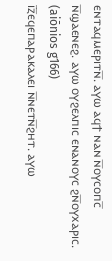ⲉⲛⲧⲁϥⲙⲉⲣⲓⲧⲛ̅. ⲁⲩⲱ ⲁϥϯ ⲛⲁⲛ ⲛ̅ⲟⲩⲥⲟⲡⲥ̅ ⲛ̅ϣⲁⲉⲛⲉϩ. ⲁⲩⲱ ⲟⲩϩⲉⲗⲡⲓⲥ ⲉⲛⲁⲛⲟⲩⲥ ϩⲛ̅ⲟⲩⲭⲁⲣⲓⲥ. (aiōnios g166)
ⲓ̅ⲍ̅ⲉϥⲉⲡⲁⲣⲁⲕⲁⲗⲉⲓ ⲛ̅ⲛⲉⲧⲛ̅ϩⲏⲧ. ⲁⲩⲱ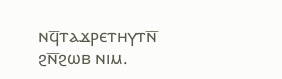ⲛϥ̅ⲧⲁϫⲣⲉⲧⲏⲩⲧⲛ̅ ϩⲛ̅ϩⲱⲃ ⲛⲓⲙ.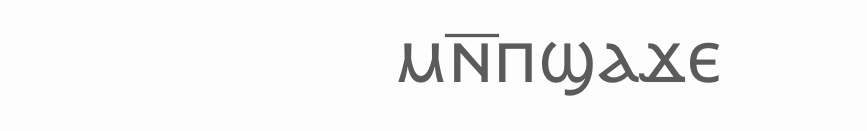ⲙⲛ̅ⲡϣⲁϫⲉ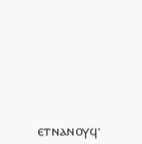ⲉⲧⲛⲁⲛⲟⲩϥ·